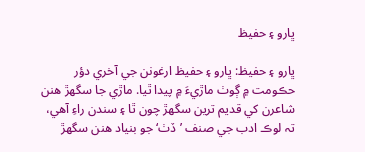ڀارو ۽ حفيظ

ڀارو ۽ حفيظ: ڀارو ۽ حفيظ ارغونن جي آخري دؤر حڪومت ۾ ڳوٺ ماڙيءَ ۾ پيدا ٿيا. ماڙي جا سگهڙ هنن شاعرن کي قديم ترين سگهڙ چون ٿا ۽ سندن راءِ آهي، تہ لوڪ ادب جي صنف ’ڏٺ‘ جو بنياد هنن سگهڙ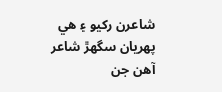شاعرن رکيو ۽ هي پهريان سگهڙ شاعر آهن جن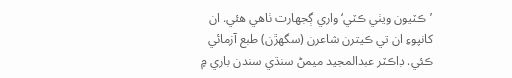’ڪٽيون ويٺي ڪٽي‘ واري ڳجهارت ٺاهي هئي. ان کانپوءِ ان تي ڪيترن شاعرن (سگهڙن) طبع آزمائي ڪئي. ڊاڪٽر عبدالمجيد ميمڻ سنڌي سندن باري ۾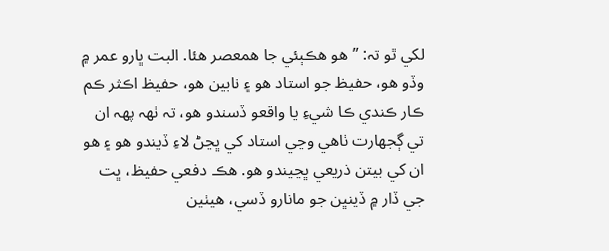لکي ٿو تہ: ”هو هڪٻئي جا همعصر هئا. البت ڀارو عمر ۾ وڏو هو، حفيظ جو استاد هو ۽ نابين هو، حفيظ اڪثر ڪم ڪار ڪندي ڪا شيءِ يا واقعو ڏسندو هو، تہ ٺھہ پھہ ان تي ڳجهارت ٺاهي وڃي استاد کي ڀڃڻ لاءِ ڏيندو هو ۽ هو ان کي بيتن ذريعي ڀڃيندو هو. هڪ دفعي حفيظ، ڀت جي ڏار ۾ ڏينڀن جو مانارو ڏسي، هيٺين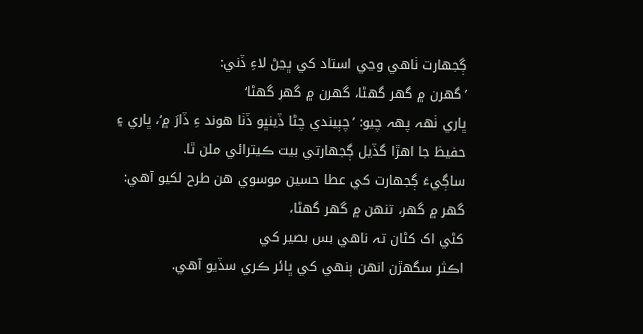ڳجهارت ٺاهي وڃي استاد کي ڀڃڻ لاءِ ڏني:
’گهرن ۾ گهر گهڻا، گهرن ۾ گهر گهڻا‘
ڀاري ٺھہ پھہ چيو: ’چٻيندي چڻا ڏينڀو ڏٺا هوند ءِ ڏارَ ۾‘، ڀاري ۽ حفيظ جا اهڙا گڏيل ڳجهارتي بيت ڪيترائي ملن ٿا.
ساڳيءَ ڳجهارت کي عطا حسين موسوي هن طرح لکيو آهي:
گهر ۾ گهر، تنهن ۾ گهر گهڻا،
کڻي اک کڻان تہ ناهي بس بصير کي
اڪثر سگهڙن انهن ٻنهي کي ڀائر ڪري سڏيو آهي.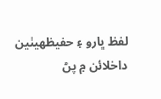لفظ ڀارو ۽ حفيظھيٺين داخلائن ۾ پڻ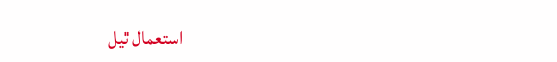استعمال ٿيل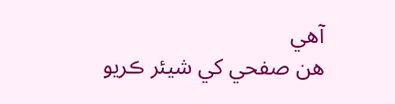آھي
هن صفحي کي شيئر ڪريو